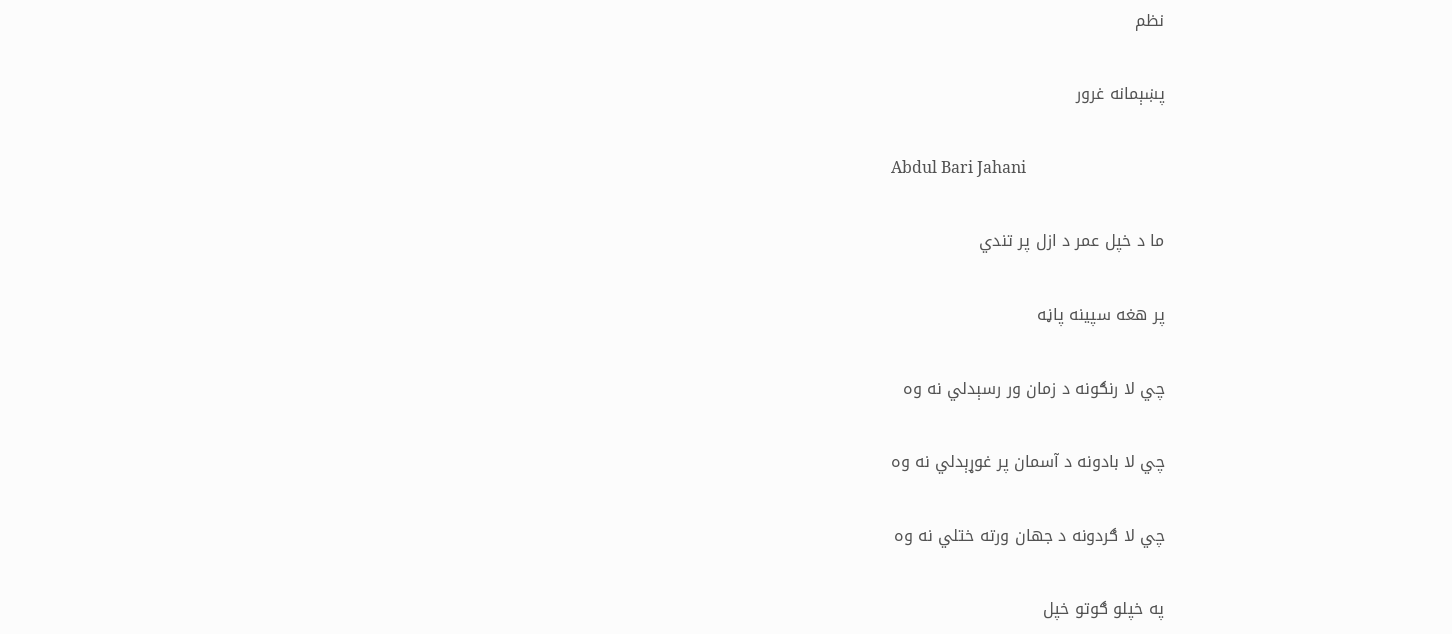نظم

پښېمانه غرور

Abdul Bari Jahani

ما د خپل عمر د ازل پر تندي

پر هغه سپينه پاڼه

چي لا رنګونه د زمان ور رسېدلي نه وه

چي لا بادونه د آسمان پر غوړېدلي نه وه

چي لا ګردونه د جهان ورته ختلي نه وه

په خپلو ګوتو خپل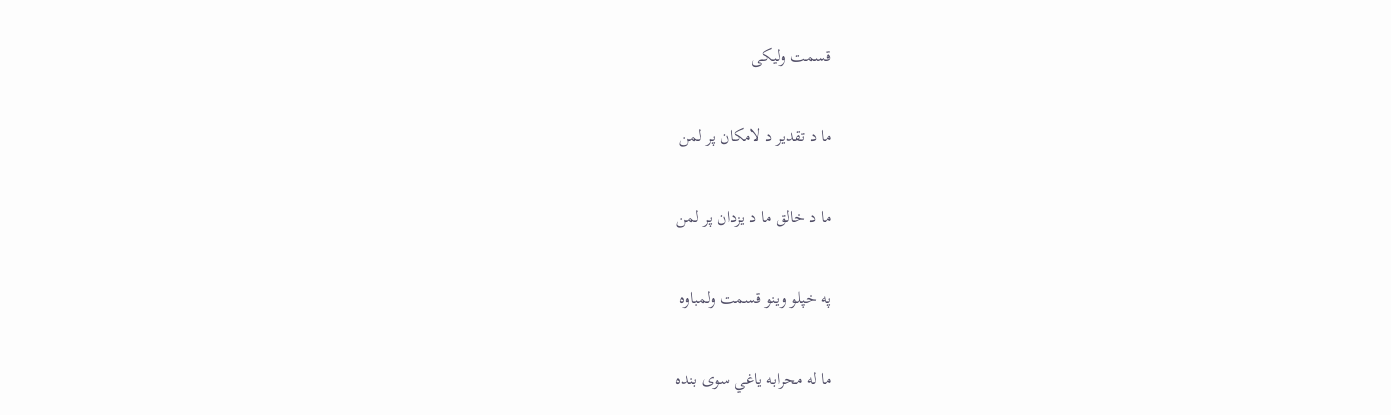قسمت وليكى

ما د تقدير د لامكان پر لمن

ما د خالق ما د يزدان پر لمن

په خپلو وينو قسمت ولمباوه

ما له محرابه ياغي سوى بنده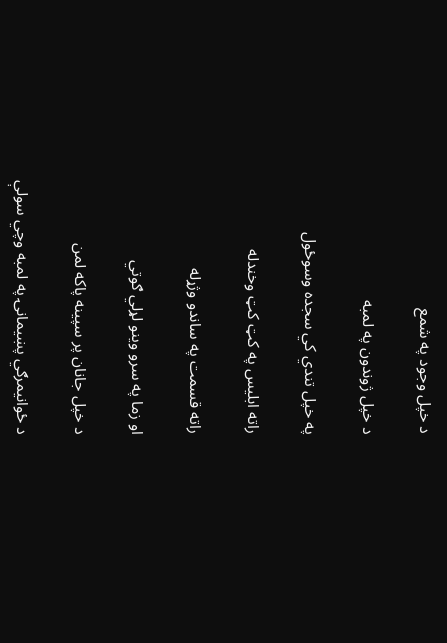د خپل وجود په شمع

د خپل ژوندون په لمبه

په خپل تندي كي سجده وسوځول

راته ابليس په كټ كټ وخندله

راته قسمت په ساندو وژړله

او زما په سرو وينو لړلي ګوتي

د خپل جانان پر سپينه پاكه لمن

د ځوانيمرګي پښيمانۍ په لمبه وچي سولې